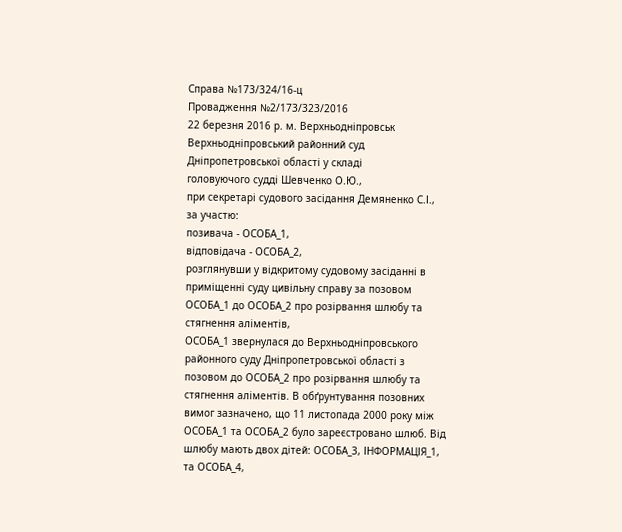Справа №173/324/16-ц
Провадження №2/173/323/2016
22 березня 2016 р. м. Верхньодніпровськ
Верхньодніпровський районний суд Дніпропетровської області у складі
головуючого судді Шевченко О.Ю.,
при секретарі судового засідання Демяненко С.І.,
за участю:
позивача - ОСОБА_1,
відповідача - ОСОБА_2,
розглянувши у відкритому судовому засіданні в приміщенні суду цивільну справу за позовом ОСОБА_1 до ОСОБА_2 про розірвання шлюбу та стягнення аліментів,
ОСОБА_1 звернулася до Верхньодніпровського районного суду Дніпропетровської області з позовом до ОСОБА_2 про розірвання шлюбу та стягнення аліментів. В обґрунтування позовних вимог зазначено, що 11 листопада 2000 року між ОСОБА_1 та ОСОБА_2 було зареєстровано шлюб. Від шлюбу мають двох дітей: ОСОБА_3, ІНФОРМАЦІЯ_1, та ОСОБА_4,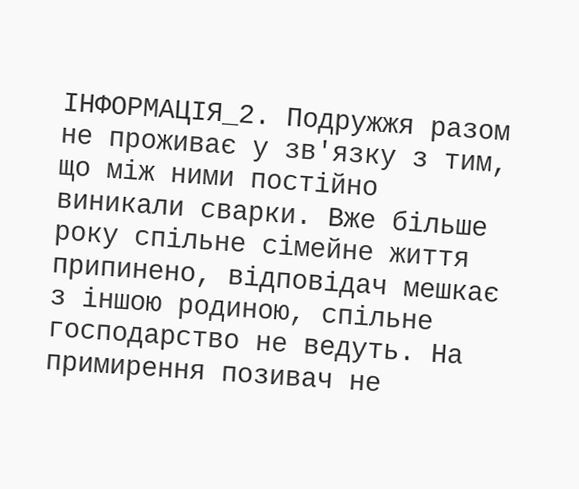ІНФОРМАЦІЯ_2. Подружжя разом не проживає у зв'язку з тим, що між ними постійно виникали сварки. Вже більше року спільне сімейне життя припинено, відповідач мешкає з іншою родиною, спільне господарство не ведуть. На примирення позивач не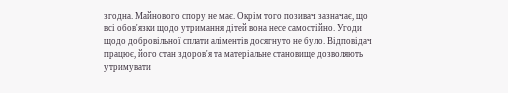згодна. Майнового спору не має. Окрім того позивач зазначає, що всі обов'язки щодо утримання дітей вона несе самостійно. Угоди щодо добровільної сплати аліментів досягнуто не було. Відповідач працює, його стан здоров'я та матеріальне становище дозволяють утримувати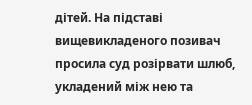дітей. На підставі вищевикладеного позивач просила суд розірвати шлюб, укладений між нею та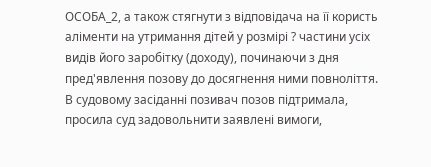ОСОБА_2, а також стягнути з відповідача на її користь аліменти на утримання дітей у розмірі ? частини усіх видів його заробітку (доходу), починаючи з дня пред'явлення позову до досягнення ними повноліття.
В судовому засіданні позивач позов підтримала, просила суд задовольнити заявлені вимоги,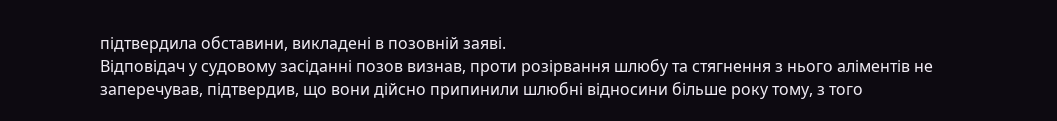підтвердила обставини, викладені в позовній заяві.
Відповідач у судовому засіданні позов визнав, проти розірвання шлюбу та стягнення з нього аліментів не заперечував, підтвердив, що вони дійсно припинили шлюбні відносини більше року тому, з того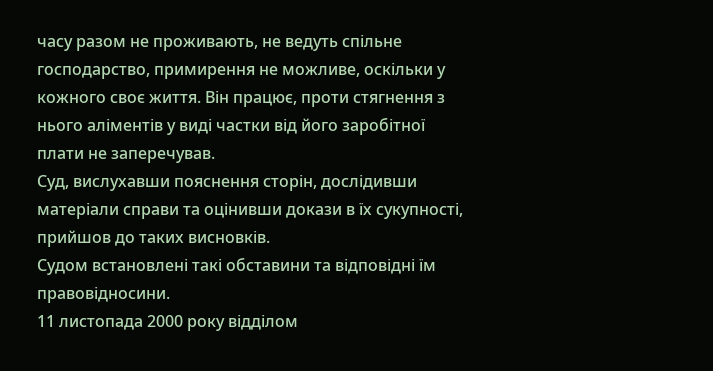часу разом не проживають, не ведуть спільне господарство, примирення не можливе, оскільки у кожного своє життя. Він працює, проти стягнення з нього аліментів у виді частки від його заробітної плати не заперечував.
Суд, вислухавши пояснення сторін, дослідивши матеріали справи та оцінивши докази в їх сукупності, прийшов до таких висновків.
Судом встановлені такі обставини та відповідні їм правовідносини.
11 листопада 2000 року відділом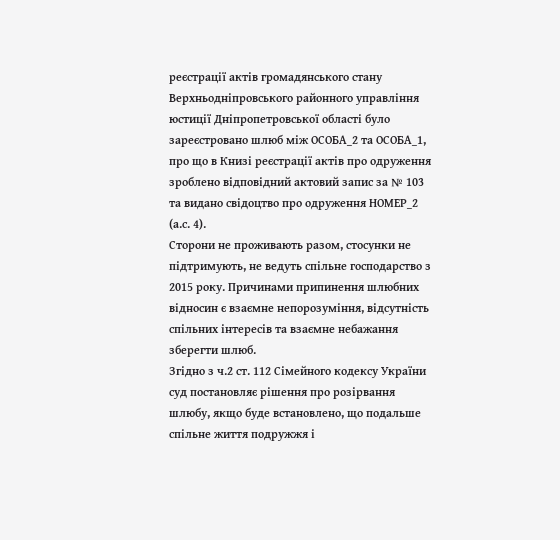реєстрації актів громадянського стану Верхньодніпровського районного управління юстиції Дніпропетровської області було зареєстровано шлюб між ОСОБА_2 та ОСОБА_1, про що в Книзі реєстрації актів про одруження зроблено відповідний актовий запис за № 103 та видано свідоцтво про одруження НОМЕР_2 (а.с. 4).
Сторони не проживають разом, стосунки не підтримують, не ведуть спільне господарство з 2015 року. Причинами припинення шлюбних відносин є взаємне непорозуміння, відсутність спільних інтересів та взаємне небажання зберегти шлюб.
Згідно з ч.2 ст. 112 Сімейного кодексу України суд постановляє рішення про розірвання шлюбу, якщо буде встановлено, що подальше спільне життя подружжя і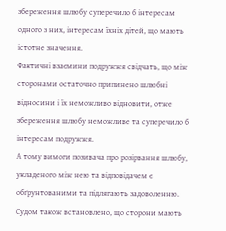збереження шлюбу суперечило б інтересам одного з них, інтересам їхніх дітей, що мають істотне значення.
Фактичні взаємини подружжя свідчать, що між сторонами остаточно припинено шлюбні відносини і їх неможливо відновити, отже збереження шлюбу неможливе та суперечило б інтересам подружжя.
А тому вимоги позивача про розірвання шлюбу, укладеного між нею та відповідачем є обґрунтованими та підлягають задоволенню.
Судом також встановлено, що сторони мають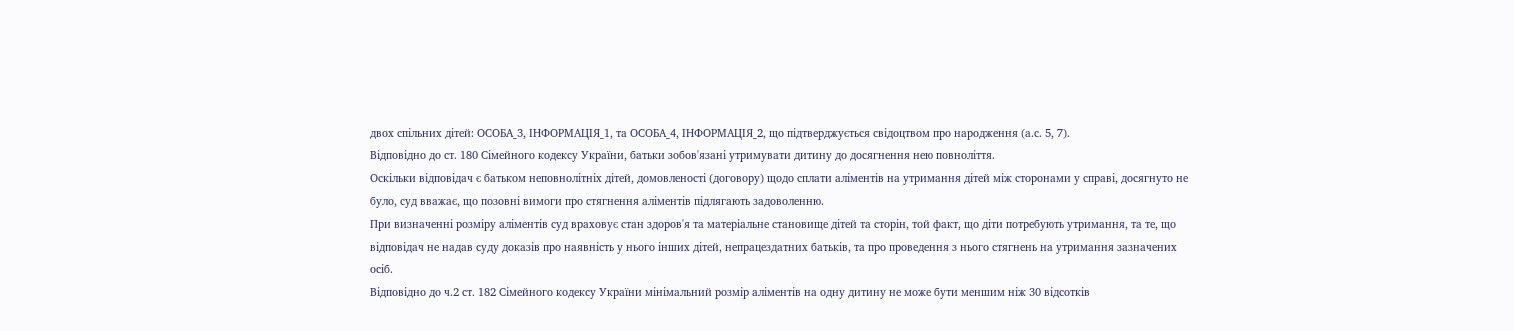двох спільних дітей: ОСОБА_3, ІНФОРМАЦІЯ_1, та ОСОБА_4, ІНФОРМАЦІЯ_2, що підтверджується свідоцтвом про народження (а.с. 5, 7).
Відповідно до ст. 180 Сімейного кодексу України, батьки зобов'язані утримувати дитину до досягнення нею повноліття.
Оскільки відповідач є батьком неповнолітніх дітей, домовленості (договору) щодо сплати аліментів на утримання дітей між сторонами у справі, досягнуто не було, суд вважає, що позовні вимоги про стягнення аліментів підлягають задоволенню.
При визначенні розміру аліментів суд враховує стан здоров'я та матеріальне становище дітей та сторін, той факт, що діти потребують утримання, та те, що відповідач не надав суду доказів про наявність у нього інших дітей, непрацездатних батьків, та про проведення з нього стягнень на утримання зазначених осіб.
Відповідно до ч.2 ст. 182 Сімейного кодексу України мінімальний розмір аліментів на одну дитину не може бути меншим ніж 30 відсотків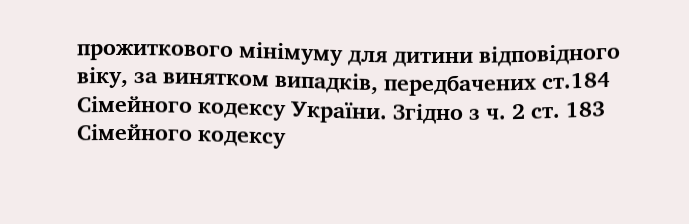прожиткового мінімуму для дитини відповідного віку, за винятком випадків, передбачених ст.184 Сімейного кодексу України. Згідно з ч. 2 ст. 183 Сімейного кодексу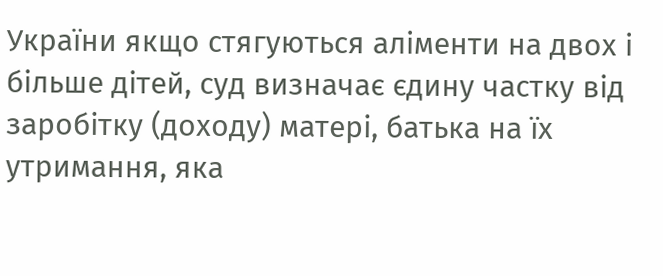України якщо стягуються аліменти на двох і більше дітей, суд визначає єдину частку від заробітку (доходу) матері, батька на їх утримання, яка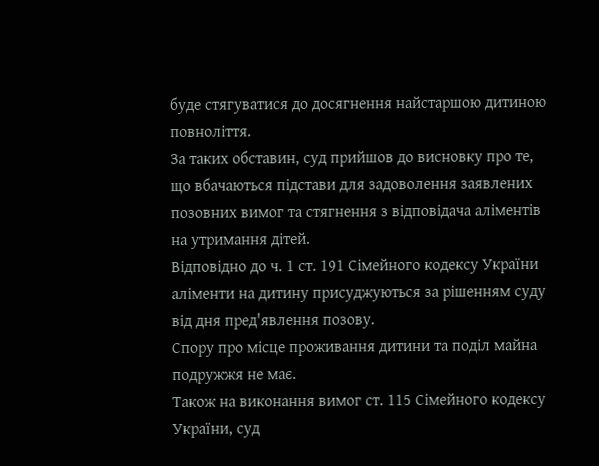буде стягуватися до досягнення найстаршою дитиною повноліття.
За таких обставин, суд прийшов до висновку про те, що вбачаються підстави для задоволення заявлених позовних вимог та стягнення з відповідача аліментів на утримання дітей.
Відповідно до ч. 1 ст. 191 Сімейного кодексу України аліменти на дитину присуджуються за рішенням суду від дня пред'явлення позову.
Спору про місце проживання дитини та поділ майна подружжя не має.
Також на виконання вимог ст. 115 Сімейного кодексу України, суд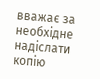вважає за необхідне надіслати копію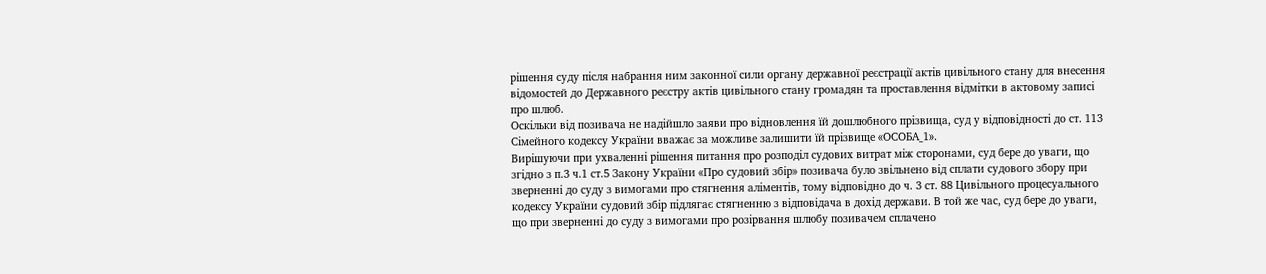рішення суду після набрання ним законної сили органу державної реєстрації актів цивільного стану для внесення відомостей до Державного реєстру актів цивільного стану громадян та проставлення відмітки в актовому записі про шлюб.
Оскільки від позивача не надійшло заяви про відновлення їй дошлюбного прізвища, суд у відповідності до ст. 113 Сімейного кодексу України вважає за можливе залишити їй прізвище «ОСОБА_1».
Вирішуючи при ухваленні рішення питання про розподіл судових витрат між сторонами, суд бере до уваги, що згідно з п.3 ч.1 ст.5 Закону України «Про судовий збір» позивача було звільнено від сплати судового збору при зверненні до суду з вимогами про стягнення аліментів, тому відповідно до ч. 3 ст. 88 Цивільного процесуального кодексу України судовий збір підлягає стягненню з відповідача в дохід держави. В той же час, суд бере до уваги, що при зверненні до суду з вимогами про розірвання шлюбу позивачем сплачено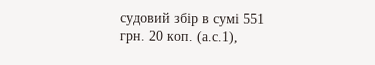судовий збір в сумі 551 грн. 20 коп. (а.с.1),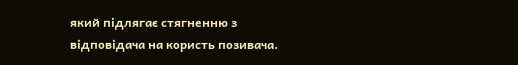який підлягає стягненню з відповідача на користь позивача.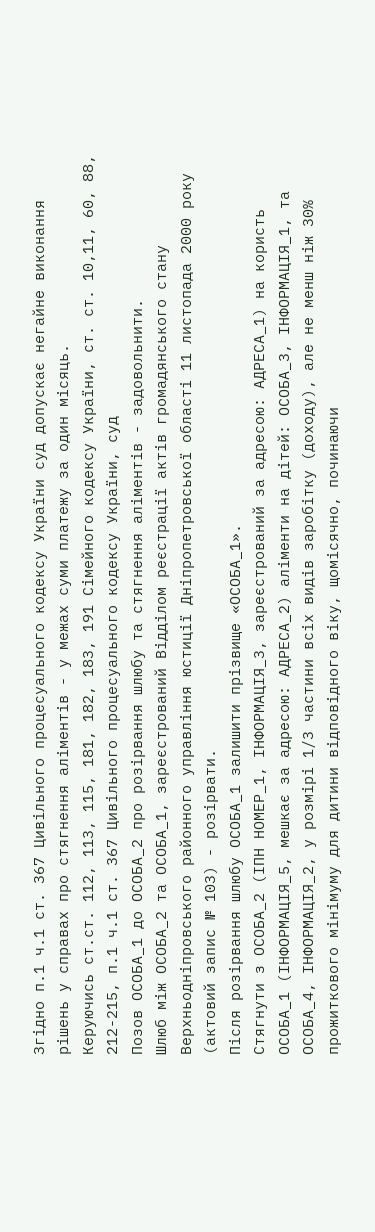Згідно п.1 ч.1 ст. 367 Цивільного процесуального кодексу України суд допускає негайне виконання рішень у справах про стягнення аліментів - у межах суми платежу за один місяць.
Керуючись ст.ст. 112, 113, 115, 181, 182, 183, 191 Сімейного кодексу України, ст. ст. 10,11, 60, 88, 212-215, п.1 ч.1 ст. 367 Цивільного процесуального кодексу України, суд
Позов ОСОБА_1 до ОСОБА_2 про розірвання шлюбу та стягнення аліментів - задовольнити.
Шлюб між ОСОБА_2 та ОСОБА_1, зареєстрований Відділом реєстрації актів громадянського стану Верхньодніпровського районного управління юстиції Дніпропетровської області 11 листопада 2000 року (актовий запис № 103) - розірвати.
Після розірвання шлюбу ОСОБА_1 залишити прізвище «ОСОБА_1».
Стягнути з ОСОБА_2 (ІПН НОМЕР_1, ІНФОРМАЦІЯ_3, зареєстрований за адресою: АДРЕСА_1) на користь ОСОБА_1 (ІНФОРМАЦІЯ_5, мешкає за адресою: АДРЕСА_2) аліменти на дітей: ОСОБА_3, ІНФОРМАЦІЯ_1, та ОСОБА_4, ІНФОРМАЦІЯ_2, у розмірі 1/3 частини всіх видів заробітку (доходу), але не менш ніж 30% прожиткового мінімуму для дитини відповідного віку, щомісячно, починаючи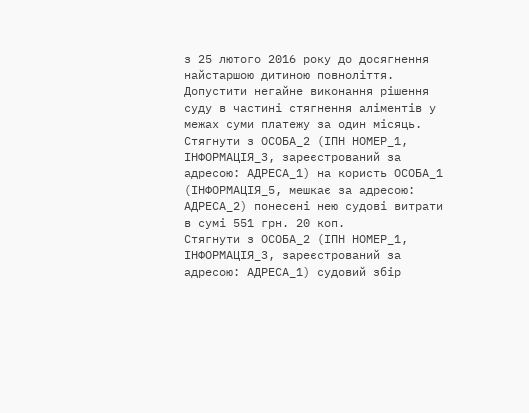з 25 лютого 2016 року до досягнення найстаршою дитиною повноліття.
Допустити негайне виконання рішення суду в частині стягнення аліментів у межах суми платежу за один місяць.
Стягнути з ОСОБА_2 (ІПН НОМЕР_1, ІНФОРМАЦІЯ_3, зареєстрований за адресою: АДРЕСА_1) на користь ОСОБА_1 (ІНФОРМАЦІЯ_5, мешкає за адресою: АДРЕСА_2) понесені нею судові витрати в сумі 551 грн. 20 коп.
Стягнути з ОСОБА_2 (ІПН НОМЕР_1, ІНФОРМАЦІЯ_3, зареєстрований за адресою: АДРЕСА_1) судовий збір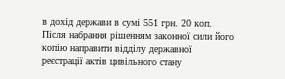в дохід держави в сумі 551 грн. 20 коп.
Після набрання рішенням законної сили його копію направити відділу державної реєстрації актів цивільного стану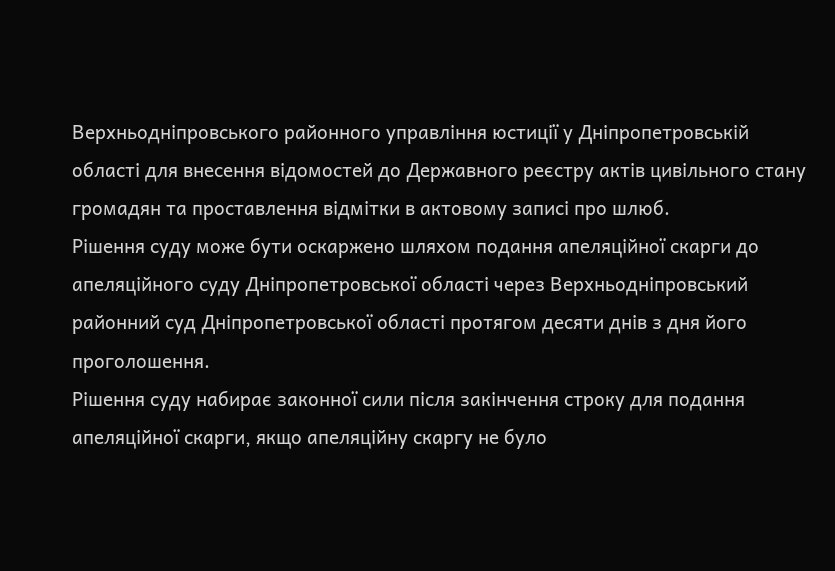Верхньодніпровського районного управління юстиції у Дніпропетровській області для внесення відомостей до Державного реєстру актів цивільного стану громадян та проставлення відмітки в актовому записі про шлюб.
Рішення суду може бути оскаржено шляхом подання апеляційної скарги до апеляційного суду Дніпропетровської області через Верхньодніпровський районний суд Дніпропетровської області протягом десяти днів з дня його проголошення.
Рішення суду набирає законної сили після закінчення строку для подання апеляційної скарги, якщо апеляційну скаргу не було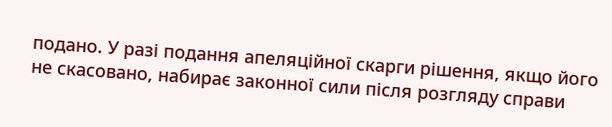подано. У разі подання апеляційної скарги рішення, якщо його не скасовано, набирає законної сили після розгляду справи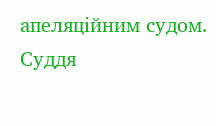апеляційним судом.
Суддя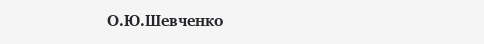О.Ю.Шевченко